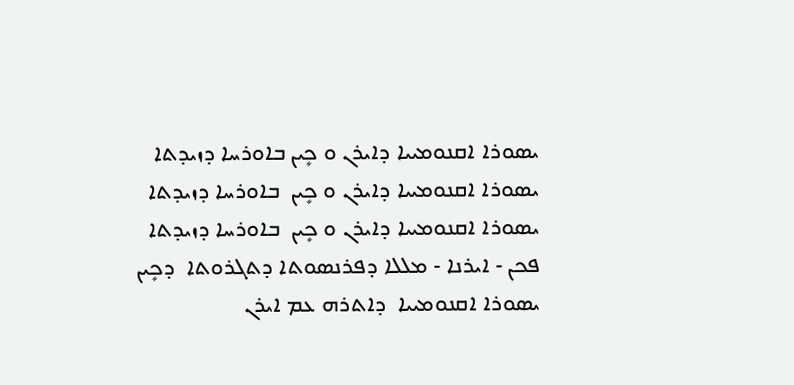ܝܣܘܪܐ ܐܩܢܘܡܝܝܐ ܕܐܝܪܢ ܘ ܟܻܝܢ ܒܐܘܪܚܐ ܕܙܝܕܬܐ
ܝܣܘܪܐ ܐܩܢܘܡܝܝܐ ܕܐܝܪܢ ܘ ܟܻܝܢ  ܒܐܘܪܚܐ ܕܙܝܕܬܐ
ܝܣܘܪܐ ܐܩܢܘܡܝܝܐ ܕܐܝܪܢ ܘ ܟܻܝܢ  ܒܐܘܪܚܐ ܕܙܝܕܬܐ
ܦܟܢ - ܐܝܪܢܐ - ܡܠܠܐ ܕܦܪܢܣܘܬܐ ܕܬܓܪܘܬܐ  ܕܟܻܝܢ  ܝܣܘܪܐ ܐܩܢܘܡܝܝܐ  ܕܐܬܪܗ ܥܡ ܐܝܪܢ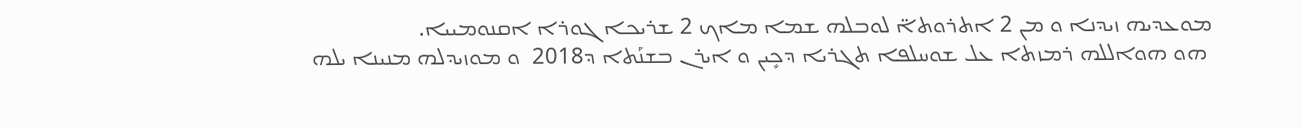ܡܘܥܕܝܗ ܙܝܕܢܐ ܘ ܡܢ 2 ܐܬܪܘܬܐ̈ ܠܘܒܠܗ ܫܡܐ ܡܐܟ 2 ܫܪܝܟܐ ܓܘܪܐ ܐܩܢܘܡܝܝܐ.
 ܗܘ ܗܘܐܠܠܗ ܪܡܙܬܐ ܥܠ ܫܘܚܠܦܐ ܬܓܪܝܐ ܕܟܻܝܢ ܘ ܐܝܪܢ ܒܫܢܰܬܐ ܕ2018  ܘ ܡܘܙܝܕܠܗ ܡܢܝܢܐ ܝܠܗ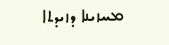ܡܚܙܝܢܐ ܕܙܝܕܬܐ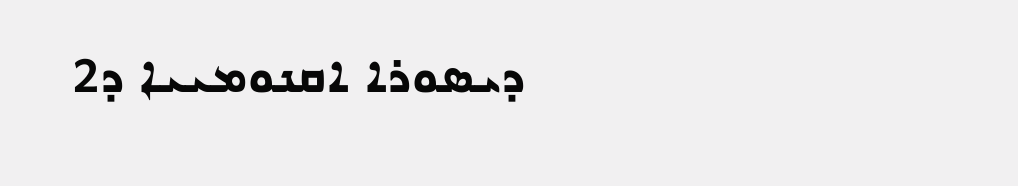ܕܝܣܘܪܐ ܐܩܢܘܡܝܝܐ ܕ2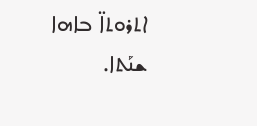ܐܬܪܘܬܐ̈ ܒܐܗܐ ܫܢܰܬܐ.